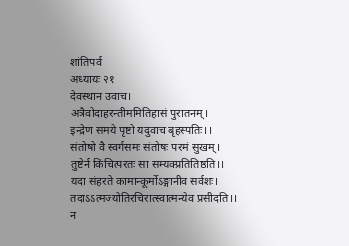शांतिपर्व
अध्यायः २१
देवस्थान उवाच।
अत्रैवोदाहरन्तीममितिहासं पुरातनम्।
इन्द्रेण समये पृष्टो यदुवाच बृहस्पतिः।।
संतोषो वै स्वर्गसमः संतोषः परमं सुखम्।
तुष्टेर्न किंचित्परतः सा सम्यक्प्रतितिष्ठति।।
यदा संहरते कामान्कूर्मोऽङ्गानीव सर्वशः।
तदाऽऽत्मज्योतिरचिरात्स्वात्मन्येव प्रसीदति।।
न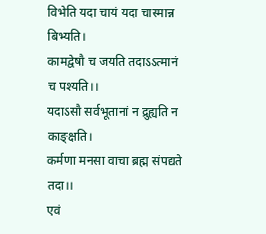विभेति यदा चायं यदा चास्मान्न बिभ्यति।
कामद्वेषौ च जयति तदाऽऽत्मानं च पश्यति।।
यदाऽसौ सर्वभूतानां न द्रुह्यति न काङ्क्षति।
कर्मणा मनसा वाचा ब्रह्म संपद्यते तदा।।
एवं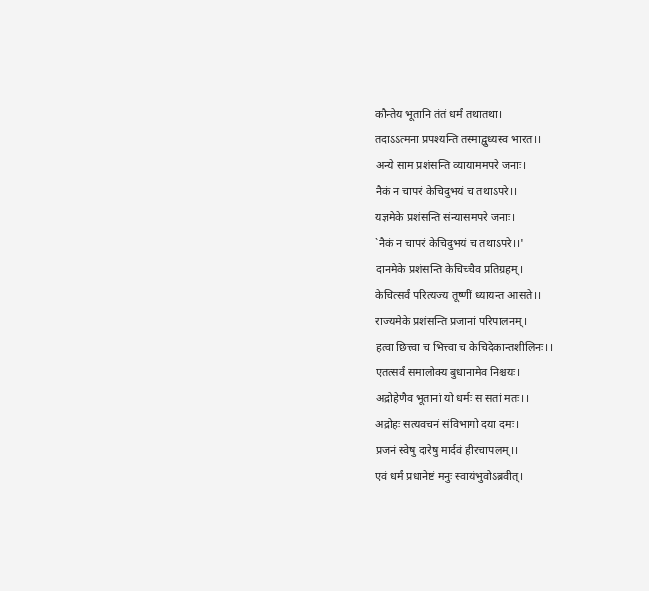कौन्तेय भूतानि तंतं धर्मं तथातथा।
तदाऽऽत्मना प्रपश्यन्ति तस्माद्वुध्यस्व भारत।।
अन्ये साम प्रशंसन्ति व्यायाममपरे जनाः।
नैकं न चापरं केचिदुभयं च तथाऽपरे।।
यज्ञमेके प्रशंसन्ति संन्यासमपरे जनाः।
`नैकं न चापरं केचिदुभयं च तथाऽपरे।।'
दानमेके प्रशंसन्ति केचिच्चैव प्रतिग्रहम्।
केचित्सर्वं परित्यज्य तूष्णीं ध्यायन्त आसते।।
राज्यमेके प्रशंसन्ति प्रजानां परिपालनम्।
हत्वा छित्त्वा च भित्त्वा च केचिदेकान्तशीलिनः।।
एतत्सर्वं समालोक्य बुधानामेव निश्चयः।
अद्रोहेणैव भूतानां यो धर्मः स सतां मतः।।
अद्रोहः सत्यवचनं संविभागो दया दमः।
प्रजनं स्वेषु दारेषु मार्दवं हीरचापलम्।।
एवं धर्मं प्रधानेष्टं मनुः स्वायंभुवोऽब्रवीत्।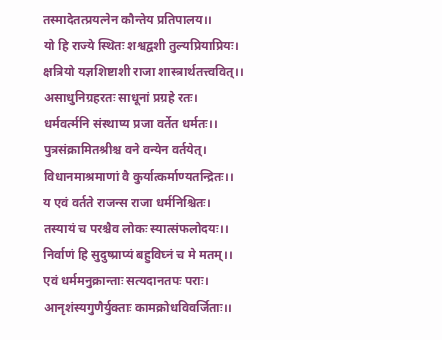तस्मादेतत्प्रयत्नेन कौन्तेय प्रतिपालय।।
यो हि राज्ये स्थितः शश्वद्वशी तुल्यप्रियाप्रियः।
क्षत्रियो यज्ञशिष्टाशी राजा शास्त्रार्थतत्त्ववित्।।
असाधुनिग्रहरतः साधूनां प्रग्रहे रतः।
धर्मवर्त्मनि संस्थाप्य प्रजा वर्तेत धर्मतः।।
पुत्रसंक्रामितश्रीश्च वने वन्येन वर्तयेत्।
विधानमाश्रमाणां वै कुर्यात्कर्माण्यतन्द्रितः।।
य एवं वर्तते राजन्स राजा धर्मनिश्चितः।
तस्यायं च परश्चैव लोकः स्यात्संफलोदयः।।
निर्वाणं हि सुदुष्प्राप्यं बहुविघ्नं च मे मतम्।।
एवं धर्ममनुक्रान्ताः सत्यदानतपः पराः।
आनृशंस्यगुणैर्युक्ताः कामक्रोधविवर्जिताः।।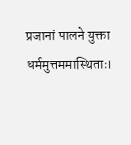प्रजानां पालने युक्ता धर्ममुत्तममास्थिताः।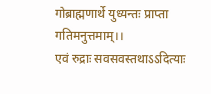गोब्राह्मणार्थे युध्यन्तः प्राप्ता गतिमनुत्तमाम्।।
एवं रुद्राः सवसवस्तथाऽऽदित्याः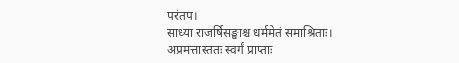परंतप।
साध्या राजर्षिसङ्घाश्च धर्ममेतं समाश्रिताः।
अप्रमत्तास्ततः स्वर्गं प्राप्ताः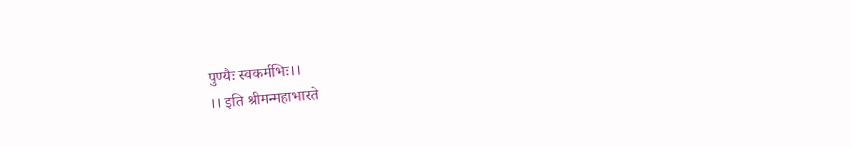पुण्यैः स्वकर्मभिः।।
।। इति श्रीमन्महाभारते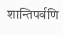शान्तिपर्वणि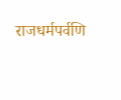राजधर्मपर्वणि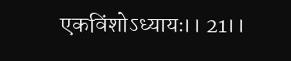एकविंशोऽध्यायः।। 21।।